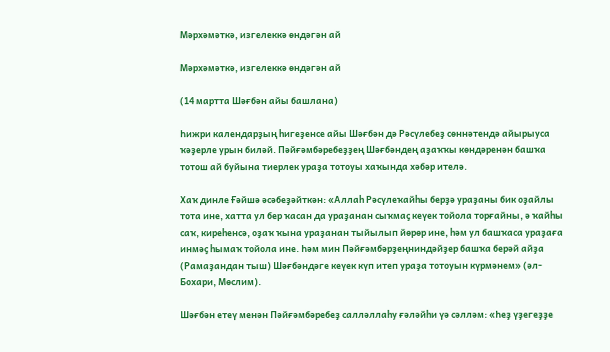Мәрхәмәткә, изгелеккә өндәгән ай

Мәрхәмәткә, изгелеккә өндәгән ай

(14 мартта Шәғбән айы башлана)

Һижри календарҙың һигеҙенсе айы Шәғбән дә Рәсүлебеҙ сөннәтендә айырыуса ҡәҙерле урын биләй. Пәйғәмбәребеҙҙең Шәғбәндең аҙаҡҡы көндәренән башҡа тотош ай буйына тиерлек ураҙа тотоуы хаҡында хәбәр ителә.

Хаҡ динле Ғәйшә әсәбеҙәйткән: «Аллаһ Рәсүлеҡайһы берҙә ураҙаны бик оҙайлы тота ине, хатта ул бер ҡасан да ураҙанан сыҡмаҫ кеүек тойола торғайны, ә ҡайһы саҡ, киреһенсә, оҙаҡ ҡына ураҙанан тыйылып йөрөр ине, һәм ул башҡаса ураҙаға инмәҫ һымаҡ тойола ине. Һәм мин Пәйғәмбәрҙеңниндәйҙер башҡа берәй айҙа (Рамаҙандан тыш) Шәғбәндәге кеүек күп итеп ураҙа тотоуын күрмәнем» (әл-Бохари, Мөслим).

Шәғбән етеү менән Пәйғәмбәребеҙ салләллаһу ғәләйһи үә сәлләм: «Һеҙ үҙегеҙҙе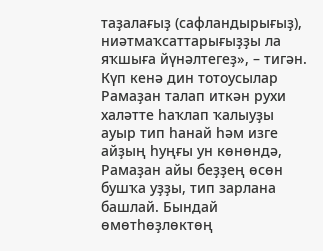таҙалағыҙ (сафландырығыҙ), ниәтмаҡсаттарығыҙҙы ла яҡшыға йүнәлтегеҙ», – тигән. Күп кенә дин тотоусылар Рамаҙан талап иткән рухи халәтте һаҡлап ҡалыуҙы ауыр тип һанай һәм изге айҙың һуңғы ун көнөндә, Рамаҙан айы беҙҙең өсөн бушҡа уҙҙы, тип зарлана башлай. Бындай өмөтһөҙлөктөң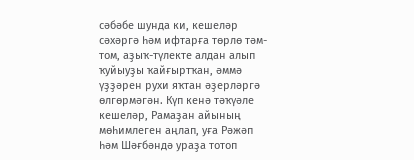сәбәбе шунда ки, кешеләр сәхәргә һәм ифтарға төрлө тәм-том, аҙыҡ-түлекте алдан алып ҡуйыуҙы ҡайғыртҡан, әммә үҙҙәрен рухи яҡтан әҙерләргә өлгөрмәгән. Күп кенә тәҡүәле кешеләр, Рамаҙан айының мөһимлеген аңлап, уға Рәжәп һәм Шәғбәндә ураҙа тотоп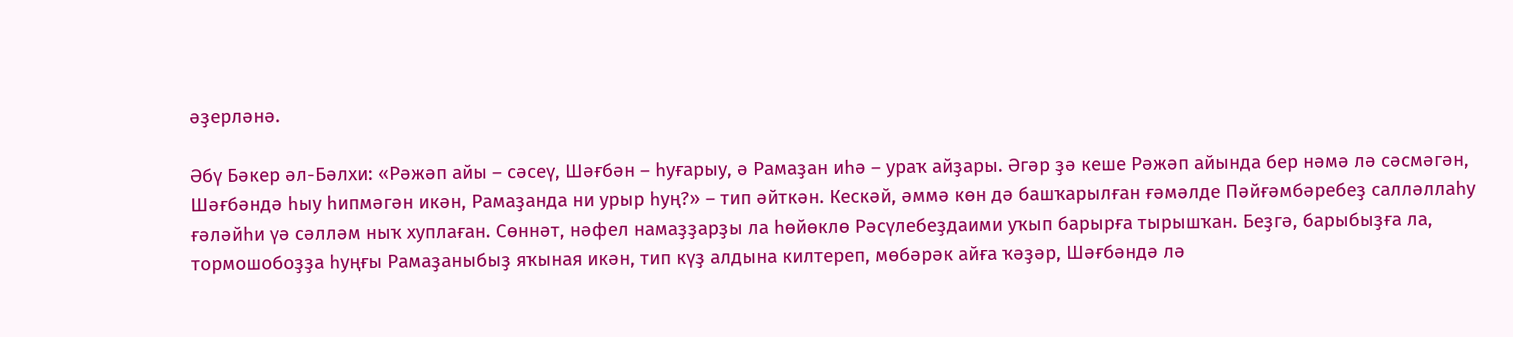әҙерләнә.

Әбү Бәкер әл-Бәлхи: «Рәжәп айы – сәсеү, Шәғбән – һуғарыу, ә Рамаҙан иһә – ураҡ айҙары. Әгәр ҙә кеше Рәжәп айында бер нәмә лә сәсмәгән, Шәғбәндә һыу һипмәгән икән, Рамаҙанда ни урыр һуң?» – тип әйткән. Кескәй, әммә көн дә башҡарылған ғәмәлде Пәйғәмбәребеҙ салләллаһу ғәләйһи үә сәлләм ныҡ хуплаған. Сөннәт, нәфел намаҙҙарҙы ла һөйөклө Рәсүлебеҙдаими уҡып барырға тырышҡан. Беҙгә, барыбыҙға ла, тормошобоҙҙа һуңғы Рамаҙаныбыҙ яҡыная икән, тип күҙ алдына килтереп, мөбәрәк айға ҡәҙәр, Шәғбәндә лә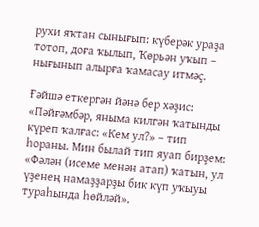рухи яҡтан сынығып: күберәк ураҙа тотоп, доға ҡылып, Ҡөрьән уҡып – нығынып алырға ҡамасау итмәҫ.

Ғәйшә еткергән йәнә бер хәҙис: «Пәйғәмбәр, яныма килгән ҡатынды күреп ҡалғас: «Кем ул?» – тип һораны. Мин былай тип яуап бирҙем: «Фәлән (исеме менән атап) ҡатын, ул үҙенең намаҙҙарҙы бик күп уҡыуы тураһында һөйләй».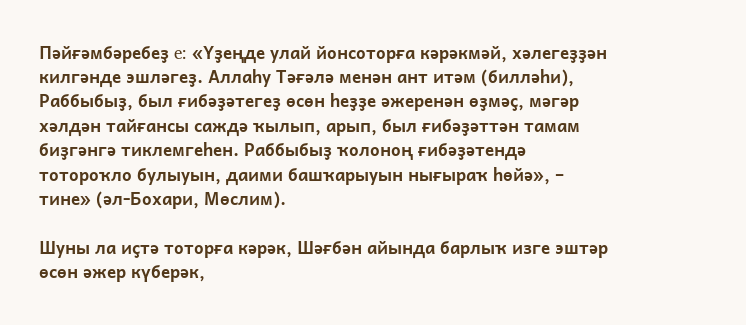Пәйғәмбәребеҙ e: «Үҙеңде улай йонсоторға кәрәкмәй, хәлегеҙҙән килгәнде эшләгеҙ. Аллаһу Тәғәлә менән ант итәм (билләһи), Раббыбыҙ, был ғибәҙәтегеҙ өсөн һеҙҙе әжеренән өҙмәҫ, мәгәр хәлдән тайғансы саждә ҡылып, арып, был ғибәҙәттән тамам биҙгәнгә тиклемгеһен. Раббыбыҙ ҡолоноң ғибәҙәтендә тотороҡло булыуын, даими башҡарыуын нығыраҡ һөйә», – тине» (әл-Бохари, Мөслим).

Шуны ла иҫтә тоторға кәрәк, Шәғбән айында барлыҡ изге эштәр өсөн әжер күберәк,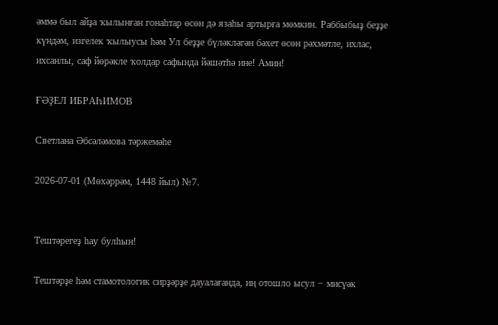әммә был айҙа ҡылынған гонаһтар өсөн дә язаһы артырға мөмкин. Раббыбыҙ беҙҙе күндәм, изгелек ҡылыусы һәм Ул беҙҙе бүләкләгән бәхет өсөн рәхмәтле, ихлас, ихсанлы, саф йөрәкле ҡолдар сафында йәшәтһә ине! Амин!

ҒӘҘЕЛ ИБРАҺИМОВ

Светлана Әбсәләмова тәржемәһе

2026-07-01 (Мөхәррәм, 1448 йыл) №7.


Тештәрегеҙ һау булһын!

Тештәрҙе һәм стамотологик сирҙәрҙе дауалағанда, иң отошло ысул − мисүәк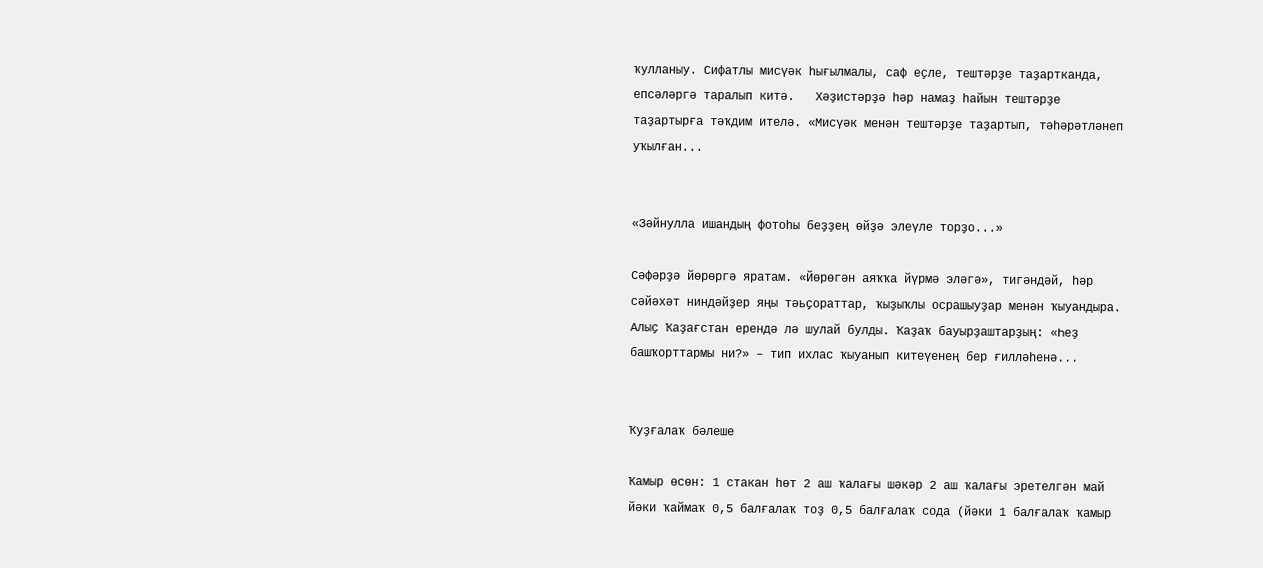ҡулланыу. Сифатлы мисүәк һығылмалы, саф еҫле, тештәрҙе таҙартканда, епсәләргә таралып китә.   Хәҙистәрҙә һәр намаҙ һайын тештәрҙе таҙартырға тәҡдим ителә. «Мисүәк менән тештәрҙе таҙартып, тәһәрәтләнеп уҡылған...


«Зәйнулла ишандың фотоһы беҙҙең өйҙә элеүле торҙо...»

Сәфәрҙә йөрөргә яратам. «Йөрөгән аяҡҡа йүрмә эләгә», тигәндәй, һәр сәйәхәт ниндәйҙер яңы тәьҫораттар, ҡыҙыҡлы осрашыуҙар менән ҡыуандыра. Алыҫ Ҡаҙағстан ерендә лә шулай булды. Ҡаҙаҡ бауырҙаштарҙың: «Һеҙ башҡорттармы ни?» – тип ихлас ҡыуанып китеүенең бер ғилләһенә...


Ҡуҙғалаҡ бәлеше

Ҡамыр өсөн: 1 стакан һөт 2 аш ҡалағы шәкәр 2 аш ҡалағы эретелгән май йәки ҡаймаҡ 0,5 балғалаҡ тоҙ 0,5 балғалаҡ сода (йәки 1 балғалаҡ ҡамыр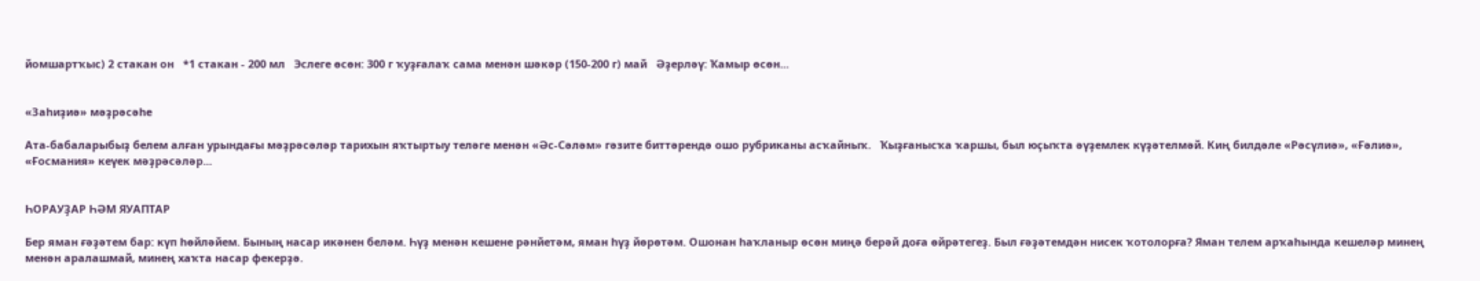йомшартҡыс) 2 стакан он   *1 стакан - 200 мл   Эслеге өсөн: 300 г ҡуҙғалаҡ сама менән шәкәр (150-200 г) май   Әҙерләү: Ҡамыр өсөн...


«Заһиҙиә» мәҙрәсәһе

Ата-бабаларыбыҙ белем алған урындағы мәҙрәсәләр тарихын яҡтыртыу теләге менән «Әс-Сәләм» гәзите биттәрендә ошо рубриканы асҡайныҡ.   Ҡыҙғанысҡа ҡаршы, был юҫыҡта әүҙемлек күҙәтелмәй. Киң билдәле «Рәсүлиә», «Ғәлиә», «Ғосмания» кеүек мәҙрәсәләр...


ҺОРАУҘАР ҺӘМ ЯУАПТАР

Бер яман ғәҙәтем бар: күп һөйләйем. Бының насар икәнен беләм. Һүҙ менән кешене рәнйетәм, яман һүҙ йөрөтәм. Ошонан һаҡланыр өсөн миңә берәй доға өйрәтегеҙ. Был ғәҙәтемдән нисек ҡотолорға? Яман телем арҡаһында кешеләр минең менән аралашмай, минең хаҡта насар фекерҙә.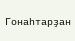Гонаһтарҙан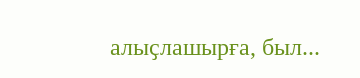алыҫлашырға, был...